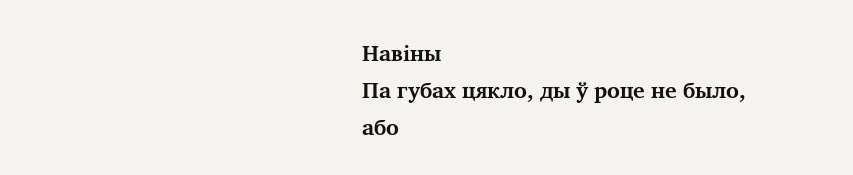Навiны
Па губах цякло, ды ў роце не было, або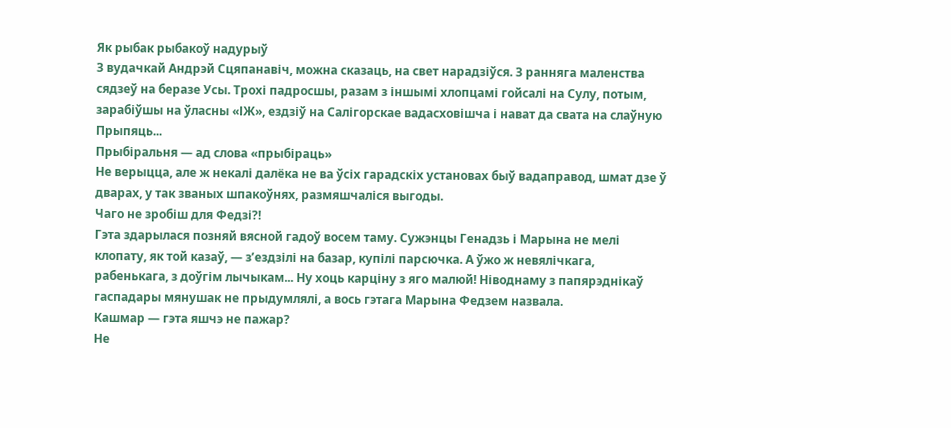Як рыбак рыбакоў надурыў
З вудачкай Андрэй Сцяпанавіч, можна сказаць, на свет нарадзіўся. З ранняга маленства сядзеў на беразе Усы. Трохі падросшы, разам з іншымі хлопцамі гойсалі на Сулу, потым, зарабіўшы на ўласны «ІЖ», ездзіў на Салігорскае вадасховішча і нават да свата на слаўную Прыпяць...
Прыбіральня — ад слова «прыбіраць»
Не верыцца, але ж некалі далёка не ва ўсіх гарадскіх установах быў вадаправод, шмат дзе ў дварах, у так званых шпакоўнях, размяшчаліся выгоды.
Чаго не зробіш для Федзі?!
Гэта здарылася позняй вясной гадоў восем таму. Сужэнцы Генадзь і Марына не мелі клопату, як той казаў, — з’ездзілі на базар, купілі парсючка. А ўжо ж невялічкага, рабенькага, з доўгім лычыкам... Ну хоць карціну з яго малюй! Ніводнаму з папярэднікаў гаспадары мянушак не прыдумлялі, а вось гэтага Марына Федзем назвала.
Кашмар — гэта яшчэ не пажар?
Не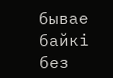бывае байкі без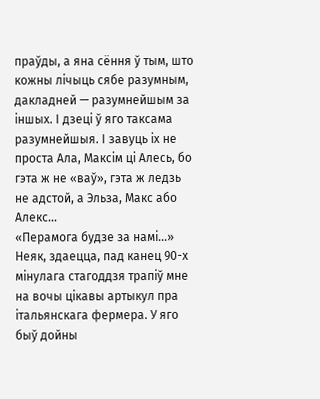праўды, а яна сёння ў тым, што кожны лічыць сябе разумным, дакладней — разумнейшым за іншых. І дзеці ў яго таксама разумнейшыя. І завуць іх не проста Ала, Максім ці Алесь, бо гэта ж не «ваў», гэта ж ледзь не адстой, а Эльза, Макс або Алекс...
«Перамога будзе за намі...»
Неяк, здаецца, пад канец 90-х мінулага стагоддзя трапіў мне на вочы цікавы артыкул пра італьянскага фермера. У яго быў дойны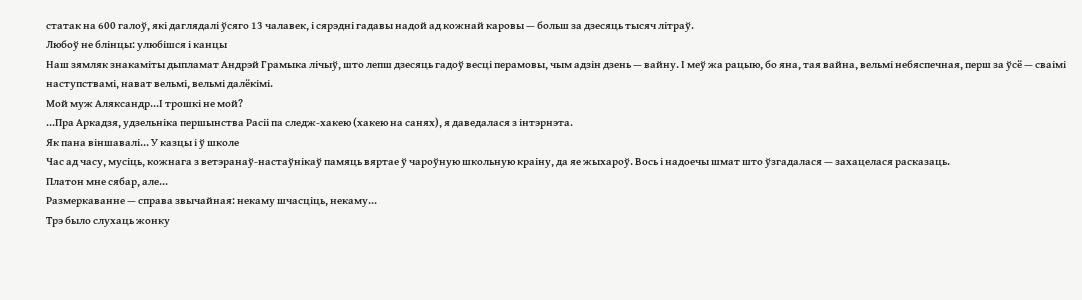статак на 600 галоў, які даглядалі ўсяго 13 чалавек, і сярэдні гадавы надой ад кожнай каровы — больш за дзесяць тысяч літраў.
Любоў не блінцы: улюбішся і канцы
Наш зямляк знакаміты дыпламат Андрэй Грамыка лічыў, што лепш дзесяць гадоў весці перамовы, чым адзін дзень — вайну. І меў жа рацыю, бо яна, тая вайна, вельмі небяспечная, перш за ўсё — сваімі наступствамі, нават вельмі, вельмі далёкімі.
Мой муж Аляксандр...І трошкі не мой?
...Пра Аркадзя, удзельніка першынства Расіі па следж-хакею (хакею на санях), я даведалася з інтэрнэта.
Як пана віншавалі... У казцы і ў школе
Час ад часу, мусіць, кожнага з ветэранаў-настаўнікаў памяць вяртае ў чароўную школьную краіну, да яе жыхароў. Вось і надоечы шмат што ўзгадалася — захацелася расказаць.
Платон мне сябар, але...
Размеркаванне — справа звычайная: некаму шчасціць, некаму...
Трэ было слухаць жонку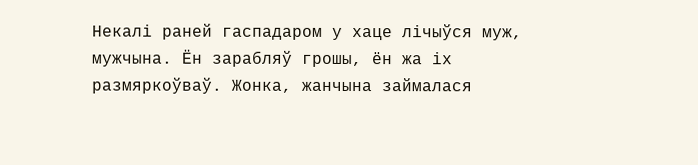Некалі раней гаспадаром у хаце лічыўся муж, мужчына. Ён зарабляў грошы, ён жа іх размяркоўваў. Жонка, жанчына займалася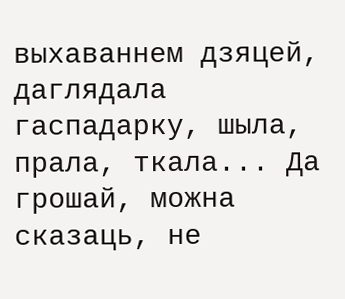выхаваннем дзяцей, даглядала гаспадарку, шыла, прала, ткала... Да грошай, можна сказаць, не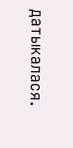датыкалася.